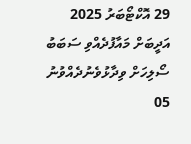29 އޮކްޓޯބަރު 2025
އަދީބަށް މައާފުދެއްވި ސަބަބު ސޯލިހަށް ވިދާޅުވެނުދެއްވުނު
05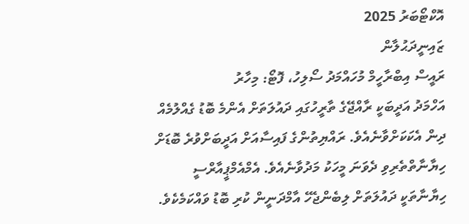އޮކްޓޯބަރު 2025
ޒައިނީދަޙުލާން
ރައީސް އިބްރާހީމް މުހައްމަދު ސޯލިހު، ފޮޓޯ: މިހާރު
އަހްމަދު އަދީބަކީ ރާއްޖޭގެ ތާރީހުގައި ދައުލަތަށް އެންމެ ބޮޑު ގެއްލުމެއް ދިން އެކަކަށްވާނެއެވެ. ރައްޔިތުންގެ ފައިސާއަށް އަދީބަށްވުރެ ބޮޑަށް ހިޔާނާތްތެރިވި ދެވަނަ މީހަކު މަދުވާނެއެވެ. އެމްއެމްޕީއާރްސީ ހިޔާނާތަކީ ދައުލަތަށް ލިބެންޖެހޭ އާމްދަނީން ކުރި ބޮޑު ވައްކަމެކެވެ.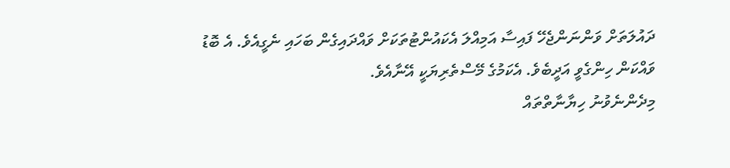ދައުލަތަށް ވަންނަންޖެހޭ ފައިސާ އަމިއްލަ އެކައުންޓުތަކަށް ވައްދައިގެން ބަހައި ނެގީއެވެ. އެ ބޮޑު ވައްކަން ހިންގެވީ އަދީބެވެ. އެކަމުގެ މޭސްތެރިޔަކީ އޭނާއެވެ.
މިދެންނެވުނު ހިޔާނާތްތައް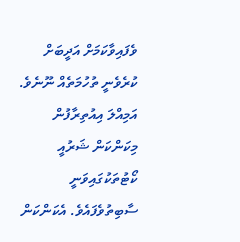ވެފައިވާކަމަށް އަދީބަށް ކުރެވެނީ ތުހުމަތެއް ނޫނެވެ. އަމިއްލަ އިއުތިރާފުން މިކަންކަން ޝަރުއީ ކޯޓުތަކުގައިވަނީ ސާބިތުވެފައެވެ. އެކަންކަން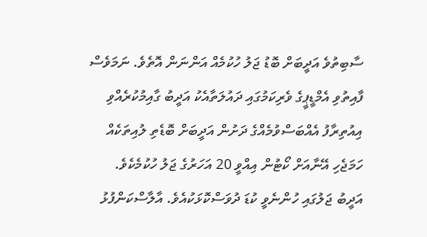ސާބިތުވެ އަދީބަށް ބޮޑު ޖަލު ހުކުމެއް އަންނަން އޮތެވެ. ނަމަވެސް ފާއިތުވި އެމްޑީޕީގެ ވެރިކަމުގައި ދައުލަތާއެކު އަދީބު ގާއިމުކުރެއްވި އިއުތިރާފު އެއްބަސްވުމެއްގެ ދަށުން އަދީބަށް ބޮޑެތި ލުއިތަކެއް ހަމަޖެހި އޭނާއަށް ކޯޓުން އިއްވީ 20 އަހަރުގެ ޖަލު ހުކުމެކެވެ.
އަދީބު ޖަލުގައި ހުންނެވީ ކުޑަ ދުވަސްކޮޅަކުއެވެ. އާލާސްކަންފުޅު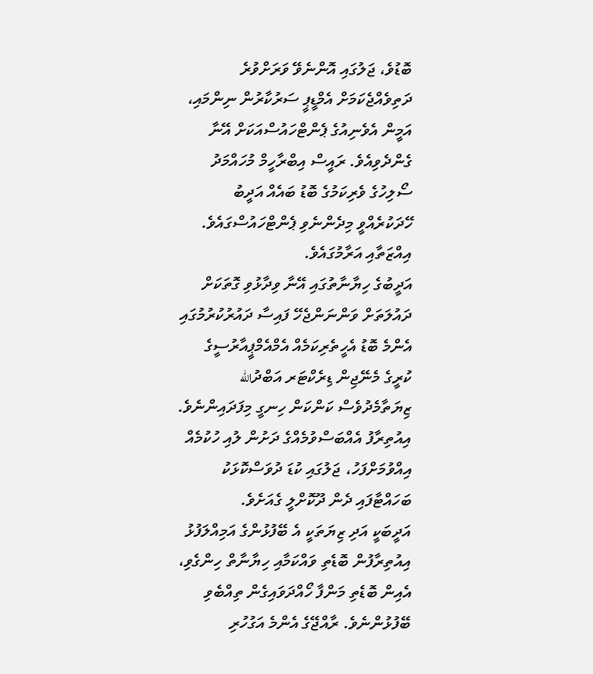ބޮޑުވެ، ޖަލުގައި އޮންނެވޭ ވަރަށްވުރެ ދަތިވެއްޖެކަމަށް އެމްޑީޕީ ސަރުކާރުން ނިންމައި، އަމީން އެވެނިއުގެ ޕެންޓްހައުސްއަކަށް އޭނާ ގެންދެވިއެވެ. ރައީސް އިބްރާހީމް މުހައްމަދު ސޯލިހުގެ ވެރިކަމުގެ ބޮޑު ބައެއް އަދީބު ހޭދަކުރެއްވީ މިދެންނެވި ޕެންޓްހައުސްގައެވެ. އިއްޒަތާއި އަރާމުގައެވެ.
އަދީބުގެ ހިޔާނާތުގައި އޭނާ ވިދާޅުވި ގޮތަކަށް ދައުލަތަށް ވަންނަންޖެހޭ ފައިސާ ދައުރުކުރުމުގައި އެންމެ ބޮޑު އެހީތެރިކަމެއް އެމްއެމްޕީއާރުސީގެ ކުރީގެ މެނޭޖިން ޑިރެކްޓަރ އަބްދުالله ޒިޔަތާމެދުވެސް ކަންކަން ހިނގީ މިފަދައިންނެވެ. އިއުތިރާފު އެއްބަސްވުމެއްގެ ދަށުން ލުއި ހުކުމެއް އިއްވުމަށްފަހު، ޖަލުގައި ކުޑަ ދުވަސްކޮޅަކު ބަހައްޓާފައި ދެން ދޫކޮށްލީ ގެއަށެވެ.
އަދީބަކީ އަދި ޒިޔަތަކީ އެ ބޭފުޅުންގެ އަމިއްލަފުޅު އިއުތިރާފުން ބޮޑެތި ވައްކަމާއި ހިޔާނާތް ހިންގެވި، އެއިން ބޮޑެތި މަންފާ ހޯއްދަވައިގެން ތިއްބެވި ބޭފުޅުންނެވެ. ރާއްޖޭގެ އެންމެ އަގުހުރި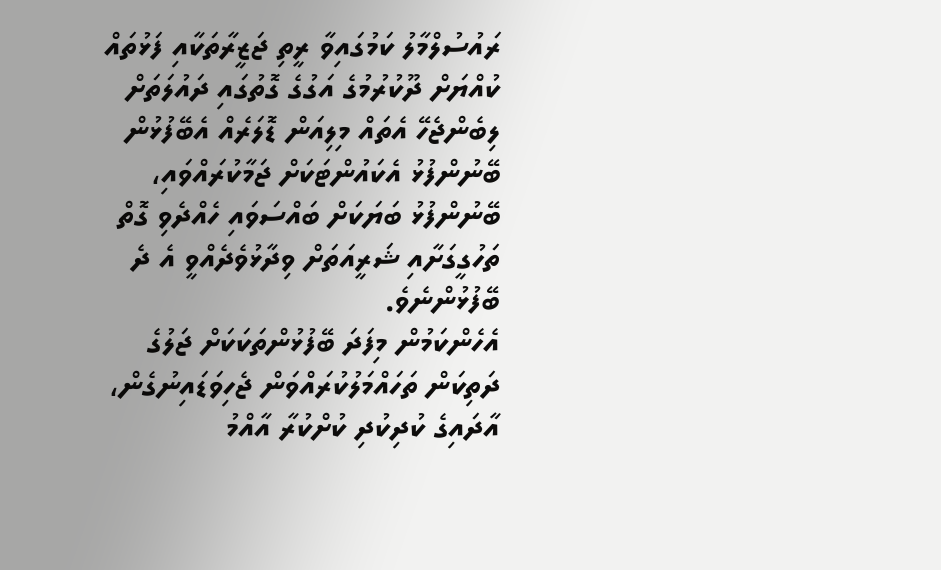ރައުސުލްމާލު ކަމުގައިވާ ރީތި ޖަޒީރާތަކާއި ފަޅުތައް ކުއްޔަށް ދޫކުރުމުގެ އަގުގެ ގޮތުގައި ދައުލަތަށް ލިބެންޖެހޭ އެތައް މިލިއަން ޑޮލަރެއް އެބޭފުޅުން ބޭނުންފުޅު އެކައުންޓަކަށް ޖަމާކުރައްވައި، ބޭނުންފުޅު ބަޔަކަށް ބައްސަވައި ހެއްދެވި ގޮތް ތަހުގީގަށާއި ޝަރީއަތަށް ވިދާޅުވެދެއްވީ އެ ދެ ބޭފުޅުންނެވެ.
އެހެންކަމުން މިފަދަ ބޭފުޅުންތަކަކަށް ޖަލުގެ ދަތިކަން ތަހައްމަލުކުރައްވަން ޖެހިވަޑައިނުގެން، އާދައިގެ ކުދިކުދި ކުށްކުރާ އާއްމު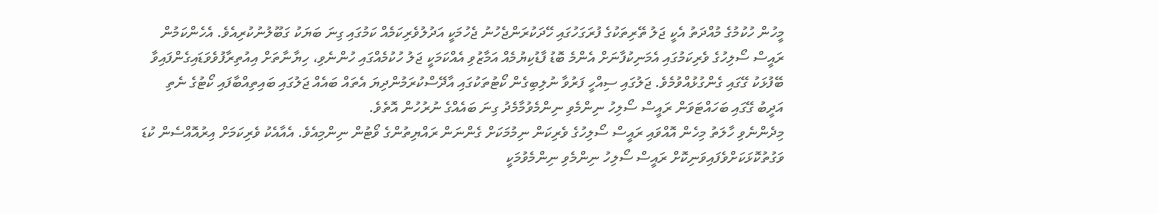މީހުން ހުކުމުގެ މުއްދަތު އެކީ ޖަލު ތޭރިތަކުގެ ފުރަގަހުގައި ހޭދަކުރަންޖެހުނު ޖެހުމަކީ އަދުލުވެރިކަމެއް ކަމުގައި ގިނަ ބަޔަކު ގަބޫލުނުކުރިއެވެ. އެހެންކަމުން ރައީސް ސޯލިހުގެ ވެރިކަމުގައި އެމަނިކުފާނަށް އެންމެ ބޮޑު ފާޑުކިޔުމެއް އަމާޒުވި އެއްކަމަކީ ޖަލު ހުކުމެއްގައި ހުންނެވި، ހިޔާނާތަށް އިއުތިރާފުވެވަޑައިގެންފައިވާ ބޭފުޅަކު ގޭގައި ގެންގުޅުއްވުމެވެ. ޖަލުގައި ސިއްހީ ފަރުވާ ނުލިބިގެން ކޯޓުތަކުގައި އާދޭސްކުރަމުންދިޔަ އެތައް ބައެއް ޖަލުގައި ބައިތިއްބާފައި ކޯޓުގެ ނެތި އަދީބު ގޭގައި ބަހައްޓަވަން ރައީސް ސޯލިހު ނިންމެވި ނިންމެވުމާމެދު ގިނަ ބައެއްގެ ނުރުހުން އޮތެވެ.
މިދެންނެވި ހާލަތު މިހެން އޮއްވައި ރައީސް ސޯލިހުގެ ވެރިކަން ނިމުމަކަށް ގެންނަން ރައްޔިތުންގެ ވޯޓުން ނިންމިއެވެ. އެއާއެކު ވެރިކަމަށް އިރުއޮއްސެން ކުޑަ ވަގުތުކޮޅަކަށްވެފައިވަނިކޮށް ރައީސް ސޯލިހު ނިންމެވި ނިންމެވުމަކީ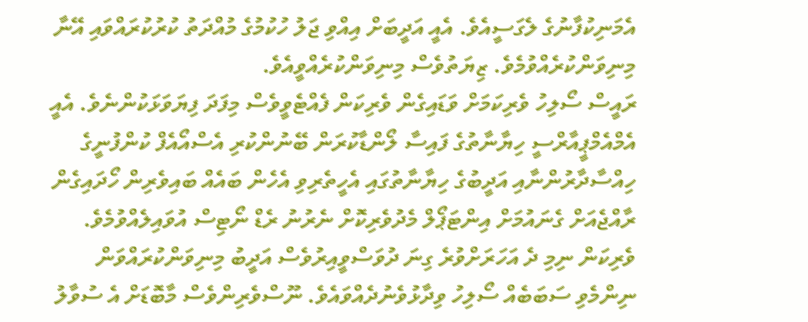އެމަނިކުފާނުގެ ލެގަސީއެވެ. އެއީ އަދީބަށް އިއްވި ޖަލު ހުކުމުގެ މުއްދަތު ކުރުކުރައްވައި އޭނާ މިނިވަންކުރެއްވުމެވެ. ޒިޔަތުވެސް މިނިވަންކުރެއްވީއެވެ.
ރައީސް ސޯލިހު ވެރިކަމަށް ވަޑައިގެން ވެރިކަން ފެއްޓެވީވެސް މިފަދަ ފިޔަވަޅަކުންނެވެ. އެއީ އެމްއެމްޕީއާރްސީ ހިޔާނާތުގެ ފައިސާ ލޯންޑާކުރަން ބޭނުންކުރި އެސްއޯއެފް ކުންފުނީގެ ހިއްސާދާރުންނާއި އަދީބުގެ ހިޔާނާތުގައި އެހީތެރިވި އެހެން ބައެއް ބައިވެރިން ހޯދައިގެން ރާއްޖެއަށް ގެނައުމަށް އިންޓަޕޯލް މެދުވެރިކޮށް ނެރުނު ރެޑް ނޯޓިސް އުވައިލެއްވުމެވެ.
ވެރިކަން ނިމި ދެ އަހަރަށްވުރެ ގިނަ ދުވަސްވީއިރުވެސް އަދީބު މިނިވަންކުރައްވަން ނިންމެވި ސަބަބެއް ސޯލިހު ވިދާޅުވެނުދެއްވައެވެ. ނޫސްވެރިންވެސް މާބޮޑަށް އެ ސުވާލު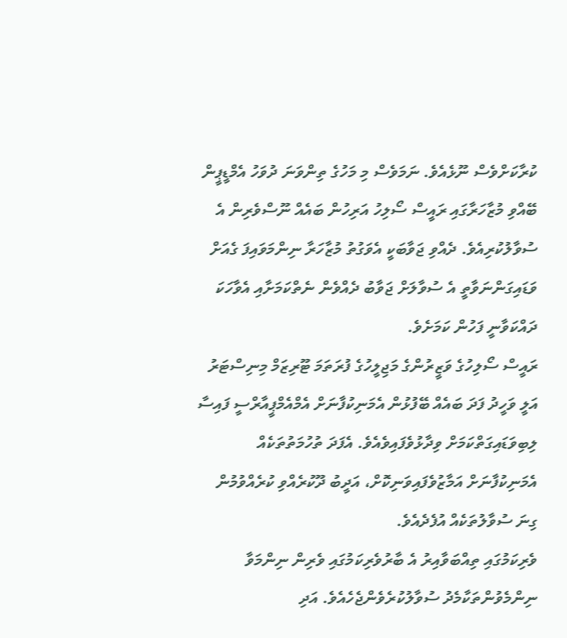ކުރާކަށްވެސް ނޫޅެއެވެ. ނަމަވެސް މި މަހުގެ ތިންވަނަ ދުވަހު އެމްޑީޕީން ބޭއްވި މުޒާހަރާގައި ރައީސް ސޯލިހު އަރިހުން ބައެއް ނޫސްވެރިން އެ ސުވާލުކުރިއެވެ. ދެއްވި ޖަވާބަކީ އެވަގުތު މުޒާހަރާ ނިންމަވައިފަ ގެއަށް ވަޑައިގަންނަވާތީ އެ ސުވާލަށް ޖަވާބު ދެއްވެން ނެތްކަމަށާއި އެވާހަކަ ދައްކަވާނީ ފަހުން ކަމަށެވެ.
ރައީސް ސޯލިހުގެ ވަޒީރުންގެ މަޖިލީހުގެ ފުރަތަމަ ޓޫރިޒަމް މިނިސްޓަރު އަލީ ވަހީދު ފަދަ ބައެއް ބޭފުޅުން އެމަނިކުފާނަށް އެމްއެމްޕީއާރްސީ ފައިސާ ލިބިވަޑައިގަތްކަމަށް ވިދާޅުވެފައިވެއެވެ. އެފަދަ ތުހުމަތުތަކެއް އެމަނިކުފާނަށް އަމާޒުވެފައިވަނިކޮށް، އަދީބު ދޫކުރެއްވި ކުރެއްވުމުން ގިނަ ސުވާލުތަކެއް އުފެދެއެވެ.
ވެރިކަމުގައި ތިއްބަވާއިރު އެ ބާރުވެރިކަމުގައި ވެރިން ނިންމަވާ ނިންމެވުންތަކާމެދު ސުވާލުކުރެވެންޖެހެއެވެ. އަދި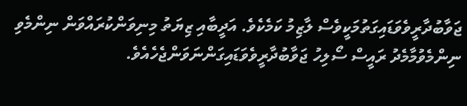ޖަވާބުދާރީވެވަޑައިގަތުމަކީވެސް ލާޒިމު ކަމެކެވެ. އަދީބާއި ޒިޔަތު މިނިވަންކުރައްވަން ނިންމެވި ނިންމެވުމާމެދު ރައީސް ސޯލިހު ޖަވާބުދާރީވެވަޑައިގަންނަވަންޖެހެއެވެ.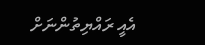އެއީ ރައްޔިތުންނަށް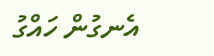އެނގުން ހައްގު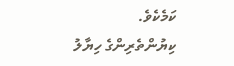ކަމެކެވެ.
ކިޔުންތެރިންގެ ހިޔާލު